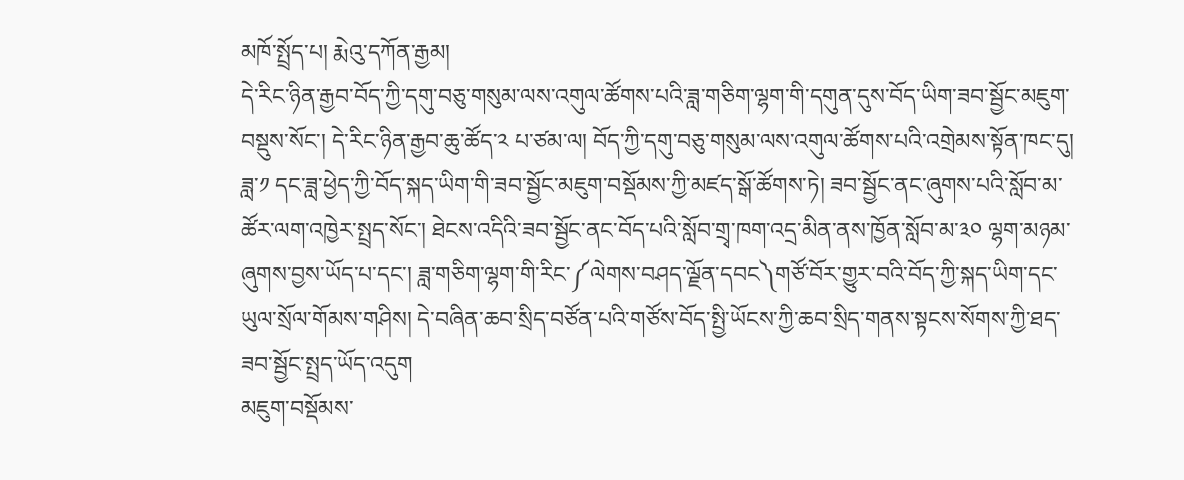མཁོ་སྤྲོད་པ། རྨེའུ་དཀོན་རྒྱམ།
དེ་རིང་ཉིན་རྒྱབ་བོད་ཀྱི་དགུ་བཅུ་གསུམ་ལས་འགུལ་ཚོགས་པའི་ཟླ་གཅིག་ལྷག་གི་དགུན་དུས་བོད་ཡིག་ཟབ་སྦྱོང་མཇུག་བསྡུས་སོང་། དེ་རིང་ཉིན་རྒྱབ་ཆུ་ཚོད་༢ པ་ཙམ་ལ། བོད་ཀྱི་དགུ་བཅུ་གསུམ་ལས་འགུལ་ཚོགས་པའི་འགྲེམས་སྟོན་ཁང་དུ། ཟླ་༡ དང་ཟླ་ཕྱེད་ཀྱི་བོད་སྐད་ཡིག་གི་ཟབ་སྦྱོང་མཇུག་བསྡོམས་ཀྱི་མཛད་སྒོ་ཚོགས་ཏེ། ཟབ་སྦྱོང་ནང་ཞུགས་པའི་སློབ་མ་ཚོར་ལག་འཁྱེར་སྤྲད་སོང་། ཐེངས་འདིའི་ཟབ་སྦྱོང་ནང་བོད་པའི་སློབ་གྲྭ་ཁག་འདྲ་མིན་ནས་ཁྱོན་སློབ་མ་༣༠ ལྷག་མཉམ་ཞུགས་བྱས་ཡོད་པ་དང་། ཟླ་གཅིག་ལྷག་གི་རིང་༼ལེགས་བཤད་ལྗོན་དབང༽གཙོ་བོར་གྱུར་བའི་བོད་ཀྱི་སྐད་ཡིག་དང་ཡུལ་སྲོལ་གོམས་གཤིས། དེ་བཞིན་ཆབ་སྲིད་བཙོན་པའི་གཙོས་བོད་སྤྱི་ཡོངས་ཀྱི་ཆབ་སྲིད་གནས་སྟངས་སོགས་ཀྱི་ཐད་ཟབ་སྦྱོང་སྤྲད་ཡོད་འདུག
མཇུག་བསྡོམས་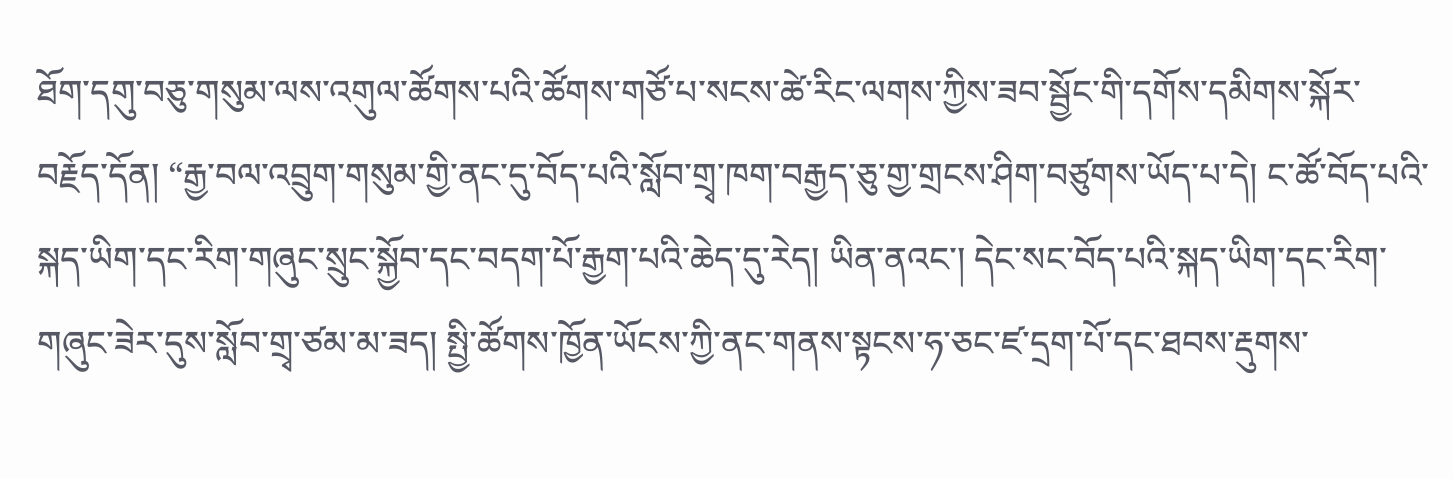ཐོག་དགུ་བཅུ་གསུམ་ལས་འགུལ་ཚོགས་པའི་ཚོགས་གཙོ་པ་སངས་ཚེ་རིང་ལགས་ཀྱིས་ཟབ་སྦྱོང་གི་དགོས་དམིགས་སྐོར་བརྗོད་དོན། “རྒྱ་བལ་འབྲུག་གསུམ་གྱི་ནང་དུ་བོད་པའི་སློབ་གྲྭ་ཁག་བརྒྱད་ཅུ་གྱ་གྲངས་ཤིག་བཙུགས་ཡོད་པ་དེ། ང་ཚོ་བོད་པའི་སྐད་ཡིག་དང་རིག་གཞུང་སྲུང་སྐྱོབ་དང་བདག་པོ་རྒྱག་པའི་ཆེད་དུ་རེད། ཡིན་ནའང་། དེང་སང་བོད་པའི་སྐད་ཡིག་དང་རིག་གཞུང་ཟེར་དུས་སློབ་གྲྭ་ཙམ་མ་ཟད། སྤྱི་ཚོགས་ཁྱོན་ཡོངས་ཀྱི་ནང་གནས་སྟངས་ཧ་ཅང་ཛ་དྲག་པོ་དང་ཐབས་རྡུགས་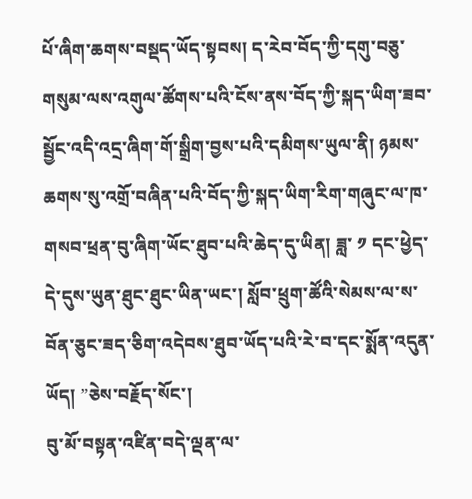པོ་ཞིག་ཆགས་བསྡད་ཡོད་སྟབས། ད་རེབ་བོད་ཀྱི་དགུ་བཅུ་གསུམ་ལས་འགུལ་ཚོགས་པའི་ངོས་ནས་བོད་ཀྱི་སྐད་ཡིག་ཟབ་སྦྱོང་འདི་འདྲ་ཞིག་གོ་སྒྲིག་བྱས་པའི་དམིགས་ཡུལ་ནི། ཉམས་ཆགས་སུ་འགྲོ་བཞིན་པའི་བོད་ཀྱི་སྐད་ཡིག་རིག་གཞུང་ལ་ཁ་གསབ་ཕྲན་བུ་ཞིག་ཡོང་ཐུབ་པའི་ཆེད་དུ་ཡིན། ཟླ་ ༡ དང་ཕྱེད་དེ་དུས་ཡུན་ཐུང་ཐུང་ཡིན་ཡང་། སློབ་ཕྲུག་ཚོའི་སེམས་ལ་ས་བོན་ཅུང་ཟད་ཅིག་འདེབས་ཐུབ་ཡོད་པའི་རེ་བ་དང་སྨོན་འདུན་ཡོད། ”ཅེས་བརྗོད་སོང་།
བུ་མོ་བསྟན་འཛིན་བདེ་ལྡན་ལ་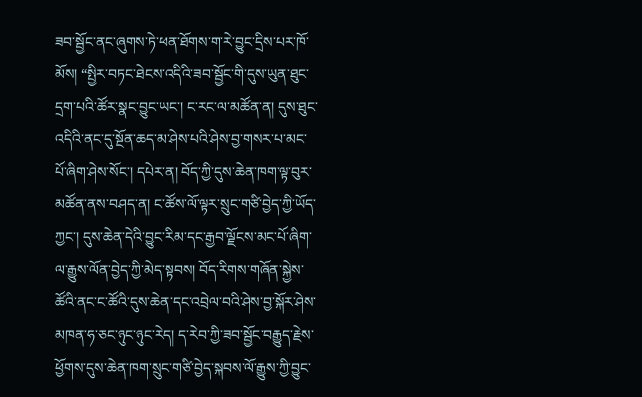ཟབ་སྦྱོང་ནང་ཞུགས་ཏེ་ཕན་ཐོགས་ག་རེ་བྱུང་དྲིས་པར་ཁོ་མོས། “སྤྱིར་བཏང་ཐེངས་འདིའི་ཟབ་སྦྱོང་གི་དུས་ཡུན་ཐུང་དྲག་པའི་ཚོར་སྣང་བྱུང་ཡང་། ང་རང་ལ་མཚོན་ན། དུས་ཐུང་འདིའི་ནང་དུ་སྔོན་ཆད་མ་ཤེས་པའི་ཤེས་བྱ་གསར་པ་མང་པོ་ཞིག་ཤེས་སོང་། དཔེར་ན། བོད་ཀྱི་དུས་ཆེན་ཁག་ལྟ་བུར་མཚོན་ནས་བཤད་ན། ང་ཚོས་ལོ་ལྟར་སྲུང་གཙི་བྱེད་ཀྱི་ཡོད་ཀྱང་། དུས་ཆེན་དེའི་བྱུང་རིམ་དང་རྒྱབ་ལྗོངས་མང་པོ་ཞིག་ལ་རྒྱུས་ལོན་བྱེད་ཀྱི་མེད་སྟབས། བོད་རིགས་གཞོན་སྐྱེས་ཚོའི་ནང་ང་ཚོའི་དུས་ཆེན་དང་འབྲེལ་བའི་ཤེས་བྱ་སྐོར་ཤེས་མཁན་ཧ་ཅང་ཉུང་ཉུང་རེད། ད་རེབ་ཀྱི་ཟབ་སྦྱོང་བརྒྱུད་རྗེས་ཕྱོགས་དུས་ཆེན་ཁག་སྲུང་གཙི་བྱེད་སྐབས་ལོ་རྒྱུས་ཀྱི་བྱུང་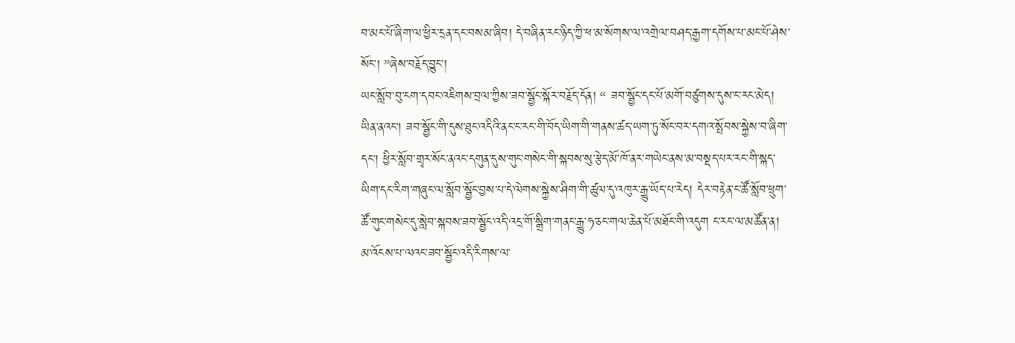བ་མང་པོ་ཞིག་ལ་ཕྱིར་དྲན་དང་བསམ་ཞིབ། དེ་བཞིན་རང་ཉིད་ཀྱི་ཕ་མ་སོགས་ལ་འགྲེལ་བཤད་རྒྱག་དགོས་པ་མང་པོ་ཤེས་སོང་། ”ཞེས་བརྗོད་བྱུང་།
ཡང་སློབ་བུ་ངག་དབང་འཇིགས་བྲལ་ཀྱིས་ཟབ་སྦྱོང་སྐོར་བརྗོད་དོན། “ ཟབ་སྦྱོང་དང་པོ་མགོ་བཙུགས་དུས་ང་རང་མེད། ཡིན་ནའང་། ཟབ་སྦྱོང་གི་དུས་ཐུང་འདིའི་ནང་ང་རང་གི་བོད་ཡིག་གི་གནས་ཚད་ཡག་ཏུ་སོང་བར་དགའ་སྤོབས་སྐྱེས་བ་ཞིག་དང་། ཕྱིར་སློབ་གྲྭར་སོང་ནའང་དགུན་དུས་གུང་གསེང་གི་སྐབས་སུ་རྩེད་མོ་ཁོ་ནར་གཡེང་ནས་མ་བསྡད་པར་རང་གི་སྐད་ཡིག་དང་རིག་གཞུང་ལ་སློབ་སྦྱོང་བྱས་པ་དེ་ལེགས་སྐྱེས་ཤིག་གི་ཚུལ་དུ་འཁུར་རྒྱུ་ཡོད་པ་རེད། དེར་བརྟེན་ང་ཚོ་སློབ་ཕྲུག་ཚོ་གུང་གསེང་དུ་སླེབ་སྐབས་ཟབ་སྦྱོང་འདི་འདྲ་གོ་སྒྲིག་གནང་རྒྱུ་ཧ་ཅང་གལ་ཆེན་པོ་མཐོང་གི་འདུག ང་རང་ལ་མཚོན་ན། མ་འོངས་པ་ལའང་ཟབ་སྦྱོང་འདི་རིགས་ལ་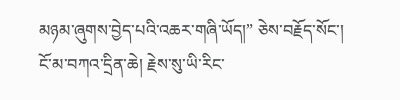མཉམ་ཞུགས་བྱེད་པའི་འཆར་གཞི་ཡོད།” ཅེས་བརྗོད་སོང་།
ངོ་མ་བཀའ་དྲིན་ཆེ། རྗེས་སུ་ཡི་རིང་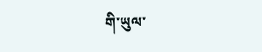གི་ཡུལ་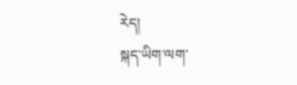རེད།
སྐད་ཡིག་ལག་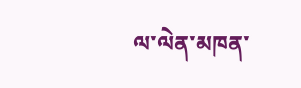ལ་ལེན་མཁན་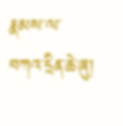རྣམས་ལ་བཀའ་དྲིན་ཆེ་ཞུ།